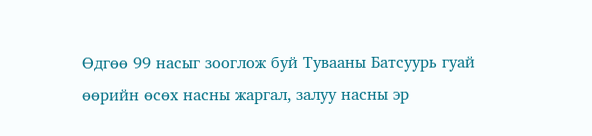Өдгөө 99 насыг зооглож буй Тувааны Батсуурь гуай өөрийн өсөх насны жаргал, залуу насны эр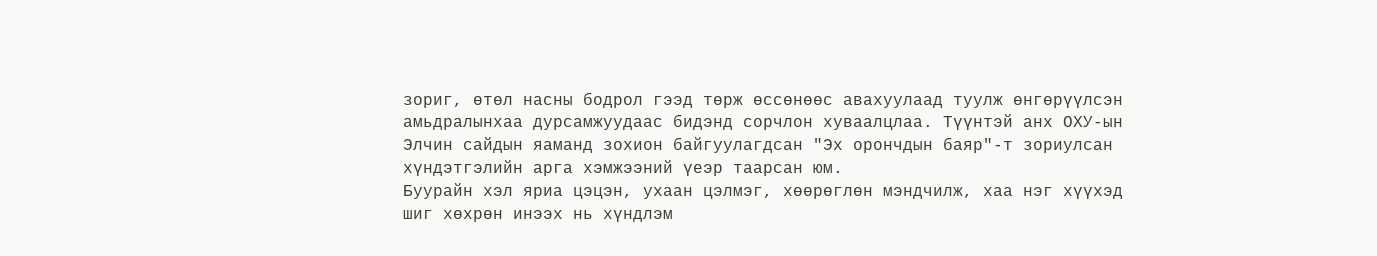зориг, өтөл насны бодрол гээд төрж өссөнөөс авахуулаад туулж өнгөрүүлсэн амьдралынхаа дурсамжуудаас бидэнд сорчлон хуваалцлаа. Түүнтэй анх ОХУ-ын Элчин сайдын яаманд зохион байгуулагдсан "Эх орончдын баяр"-т зориулсан хүндэтгэлийн арга хэмжээний үеэр таарсан юм.
Буурайн хэл яриа цэцэн, ухаан цэлмэг, хөөрөглөн мэндчилж, хаа нэг хүүхэд шиг хөхрөн инээх нь хүндлэм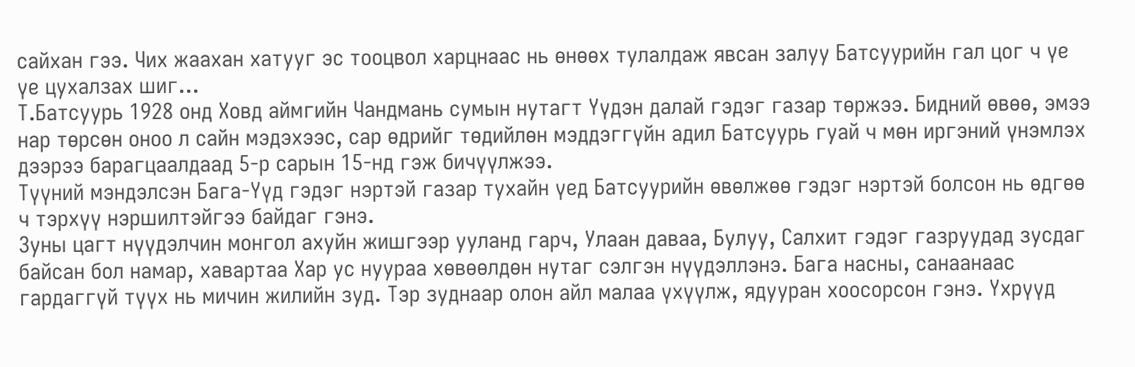сайхан гээ. Чих жаахан хатууг эс тооцвол харцнаас нь өнөөх тулалдаж явсан залуу Батсуурийн гал цог ч үе үе цухалзах шиг...
Т.Батсуурь 1928 онд Ховд аймгийн Чандмань сумын нутагт Үүдэн далай гэдэг газар төржээ. Бидний өвөө, эмээ нар төрсөн оноо л сайн мэдэхээс, сар өдрийг төдийлөн мэддэггүйн адил Батсуурь гуай ч мөн иргэний үнэмлэх дээрээ барагцаалдаад 5-р сарын 15-нд гэж бичүүлжээ.
Түүний мэндэлсэн Бага-Үүд гэдэг нэртэй газар тухайн үед Батсуурийн өвөлжөө гэдэг нэртэй болсон нь өдгөө ч тэрхүү нэршилтэйгээ байдаг гэнэ.
Зуны цагт нүүдэлчин монгол ахуйн жишгээр ууланд гарч, Улаан даваа, Булуу, Салхит гэдэг газруудад зусдаг байсан бол намар, хавартаа Хар ус нуураа хөвөөлдөн нутаг сэлгэн нүүдэллэнэ. Бага насны, санаанаас гардаггүй түүх нь мичин жилийн зуд. Тэр зуднаар олон айл малаа үхүүлж, ядууран хоосорсон гэнэ. Үхрүүд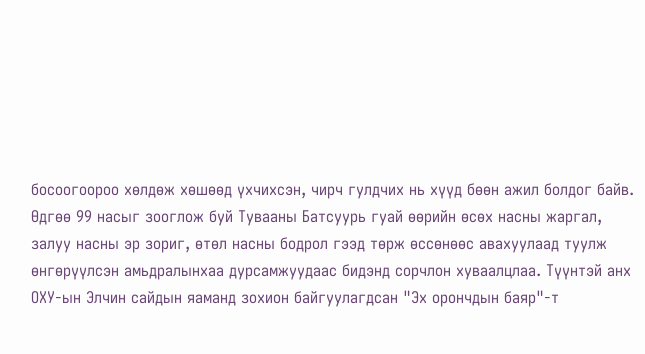босоогоороо хөлдөж хөшөөд үхчихсэн, чирч гулдчих нь хүүд бөөн ажил болдог байв.
Өдгөө 99 насыг зооглож буй Тувааны Батсуурь гуай өөрийн өсөх насны жаргал, залуу насны эр зориг, өтөл насны бодрол гээд төрж өссөнөөс авахуулаад туулж өнгөрүүлсэн амьдралынхаа дурсамжуудаас бидэнд сорчлон хуваалцлаа. Түүнтэй анх ОХУ-ын Элчин сайдын яаманд зохион байгуулагдсан "Эх орончдын баяр"-т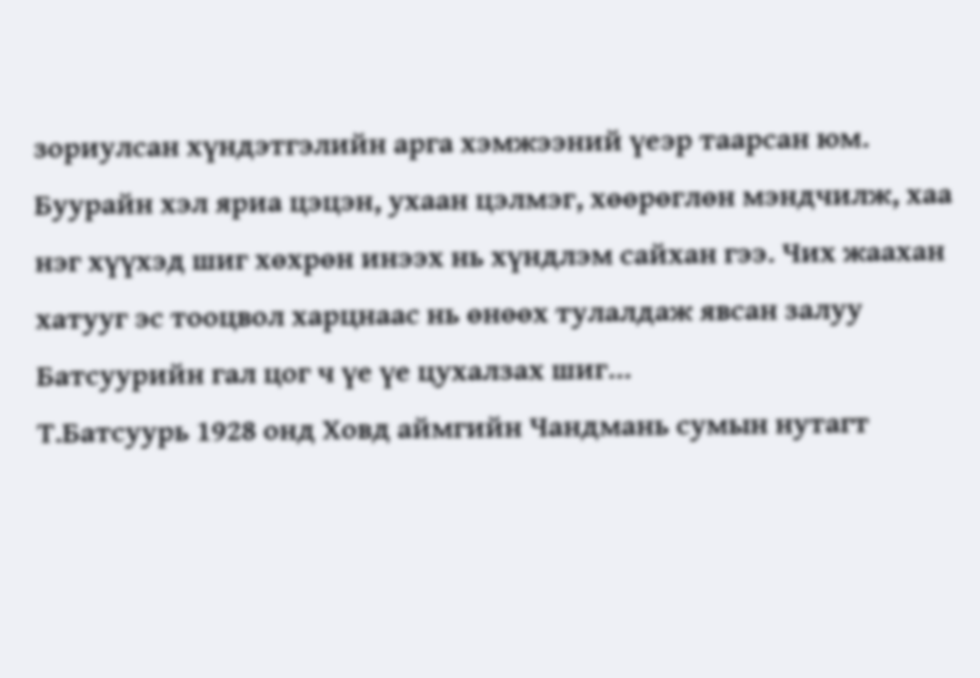зориулсан хүндэтгэлийн арга хэмжээний үеэр таарсан юм.
Буурайн хэл яриа цэцэн, ухаан цэлмэг, хөөрөглөн мэндчилж, хаа нэг хүүхэд шиг хөхрөн инээх нь хүндлэм сайхан гээ. Чих жаахан хатууг эс тооцвол харцнаас нь өнөөх тулалдаж явсан залуу Батсуурийн гал цог ч үе үе цухалзах шиг...
Т.Батсуурь 1928 онд Ховд аймгийн Чандмань сумын нутагт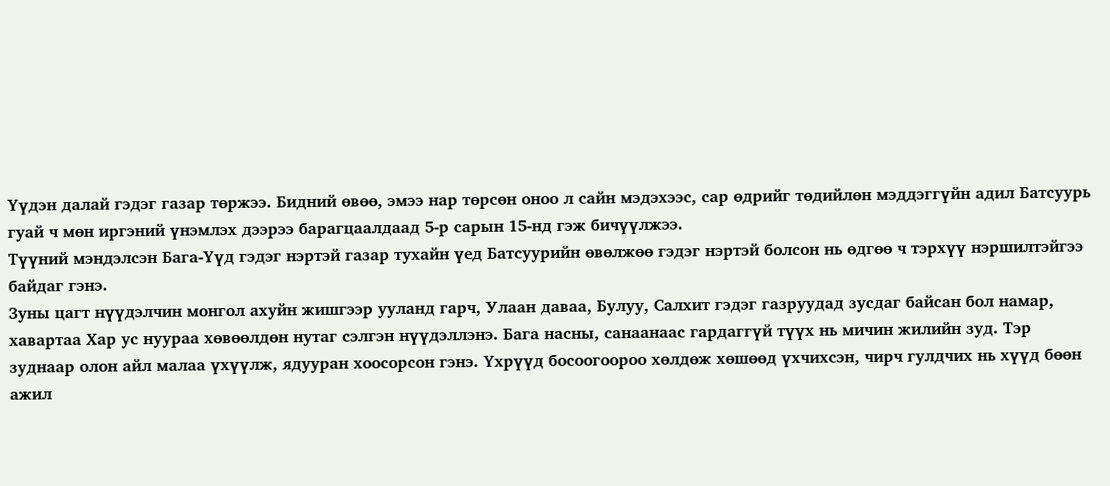Үүдэн далай гэдэг газар төржээ. Бидний өвөө, эмээ нар төрсөн оноо л сайн мэдэхээс, сар өдрийг төдийлөн мэддэггүйн адил Батсуурь гуай ч мөн иргэний үнэмлэх дээрээ барагцаалдаад 5-р сарын 15-нд гэж бичүүлжээ.
Түүний мэндэлсэн Бага-Үүд гэдэг нэртэй газар тухайн үед Батсуурийн өвөлжөө гэдэг нэртэй болсон нь өдгөө ч тэрхүү нэршилтэйгээ байдаг гэнэ.
Зуны цагт нүүдэлчин монгол ахуйн жишгээр ууланд гарч, Улаан даваа, Булуу, Салхит гэдэг газруудад зусдаг байсан бол намар, хавартаа Хар ус нуураа хөвөөлдөн нутаг сэлгэн нүүдэллэнэ. Бага насны, санаанаас гардаггүй түүх нь мичин жилийн зуд. Тэр зуднаар олон айл малаа үхүүлж, ядууран хоосорсон гэнэ. Үхрүүд босоогоороо хөлдөж хөшөөд үхчихсэн, чирч гулдчих нь хүүд бөөн ажил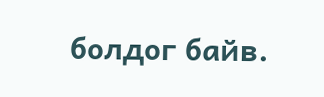болдог байв.